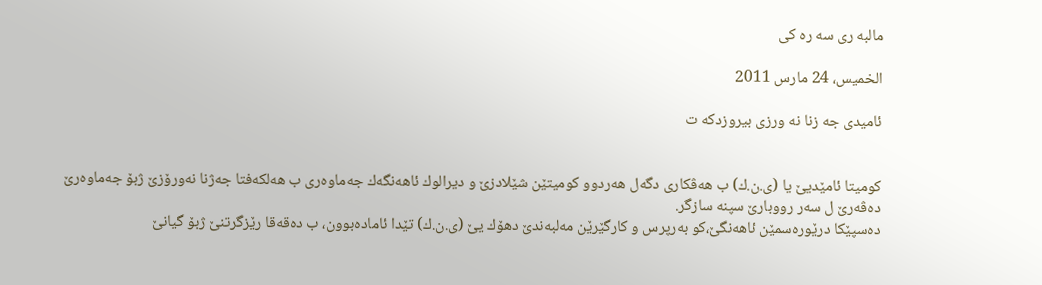مالبه رى سه ره كى

الخميس، 24 مارس 2011

ئاميدى جه زنا نه ورزى بيروزدكه ت


كومیتا ئامێدیێ یا (ی.ن.ك) ب هه‌ڤكاری دگه‌ل هه‌ردوو كومیتێن شێلادزێ و دیرالوك ئاهه‌نگه‌ك جه‌ماوه‌ری ب هه‌لكه‌فتا جه‌ژنا نه‌ورۆزێ ژبۆ جه‌ماوه‌رێ ده‌ڤه‌رێ ل سه‌ر رووبارێ سپنه‌ سازگر.
ده‌سپێكا درێوره‌سمێن ئاهه‌نگێ،كو به‌رپرس و كارگێرێن مه‌لبه‌ندێ دهۆك یێ (ی.ن.ك) تێدا ئاماده‌بوون، ب ده‌قه‌قا رێزگرتنێ ژبۆ گیانێ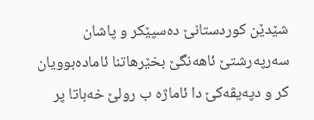شێدێن كوردستانێ ده‌سپێكر و پاشان سه‌رپه‌رشتێ ئاهه‌نگێ بخێرهاتنا ئاماده‌بوویان كر و دپه‌یڤه‌كێ دا ئاماژه‌ ب رولێ خه‌باتا پر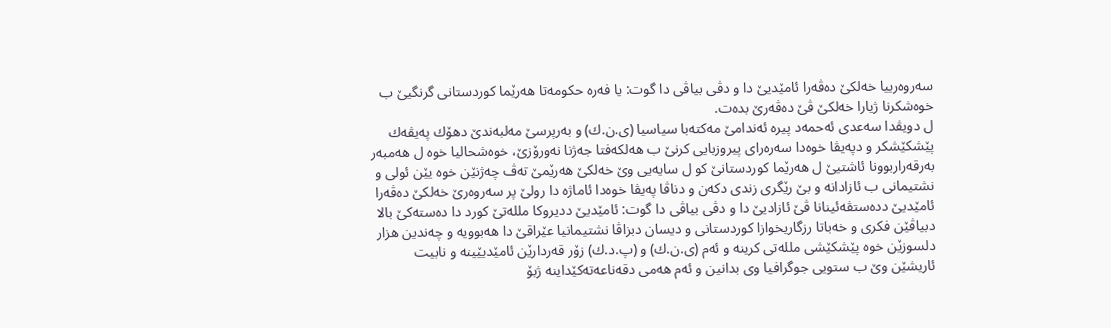سه‌روه‌رییا خه‌لكێ ده‌ڤه‌را ئامێدیێ دا و دڤی بیاڤی دا گوت: یا فه‌ره‌ حكومه‌تا هه‌رێما كوردستانی گرنگیێ ب خوه‌شكرنا ژیارا خه‌لكێ ڤێ ده‌ڤه‌رێ بده‌ت.
ل دویڤدا سه‌عدی ئه‌حمه‌د پیره‌ ئه‌ندامێ مه‌كته‌با سیاسیا (ی.ن.ك) و به‌رپرسێ مه‌لبه‌ندێ دهۆك په‌یڤه‌ك پێشكێشكر و دپه‌یڤا خوه‌دا سه‌ره‌رای پیروزبایی كرنێ ب هه‌لكه‌فتا جه‌ژنا نه‌ورۆزێ، خوه‌شحالیا خوه‌ ل هه‌مبه‌ر به‌رقه‌راربوونا ئاشتیێ ل هه‌رێما كوردستانێ كو ل سایه‌یی وێ خه‌لكێ هه‌رێمێ ته‌ڤ چه‌ژنێن خوه‌ یێن ئولی و نشتیمانی ب ئازادانه‌ و بێ رێگری زندی دكه‌ن و دناڤا په‌یڤا خوه‌دا ئاماژه‌ دا رولێ پر سه‌روه‌رێ خه‌لكێ ده‌ڤه‌را ئامێدیێ دده‌ستڤه‌ئینانا ڤێ ئازادیێ دا و دڤی بیاڤی دا گوت: ئامێدیێ ددیروكا ملله‌تێ كورد دا ده‌سته‌كێ بالا دبیاڤێن فكری و خه‌باتا رزگاریخوازا كوردستانی و دیسان دبزاڤا نشتیمانیا عێراقێ دا هه‌بوویه‌ و چه‌ندین هزار دلسوزێن خوه‌ پێشكێشی ملله‌تی كرینه‌ و ئه‌م (ی.ن.ك) و (پ.د.ك) زۆر قه‌ردارێن ئامێدیێینه‌ و نابیت ئاریشێن وێ ب ستویی جوگرافیا وی بدانین و ئه‌م هه‌می دقه‌ناعه‌ته‌كێداینه‌ ژبۆ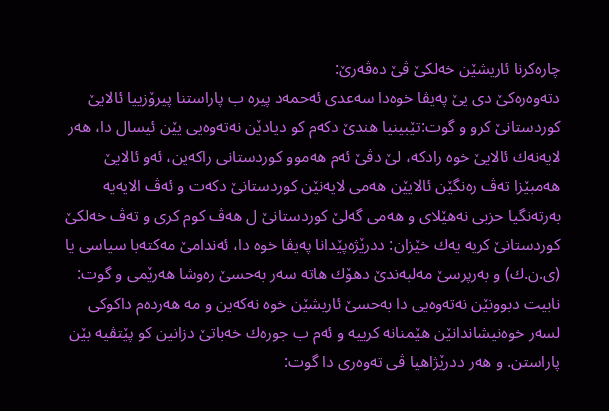چاره‌كرنا ئاریشێن خه‌لكێ ڤێ ده‌ڤه‌رێ:
دته‌وه‌ره‌كێ دی یێ په‌یڤا خوه‌دا سه‌عدی ئه‌حمه‌د پیره‌ ب پاراستنا پیرۆزییا ئالایێ كوردستانێ كرو و گوت:تێبینیا هندێ دكه‌م كو دیادێن نه‌ته‌وه‌یی یێن ئیسال دا، هه‌ر لایه‌نه‌ك ئالایێ خوه‌ رادكه‌، لێ دڤێ ئه‌م هه‌موو كوردستانی راكه‌ین، ئه‌و ئالایێ هه‌مبێزا ته‌ڤ ره‌نگێن ئالایێن هه‌می لایه‌نێن كوردستانێ دكه‌ت و ئه‌ڤ الایه‌یه‌ به‌رته‌نگیا حزبی نه‌هێلای و هه‌می گه‌لێ كوردستانێ ل هه‌ڤ كوم كری و ته‌ڤ خه‌لكێ كوردستانێ كریه‌ یه‌ك خێزان: ددرێژه‌پێدانا په‌یڤا خوه‌ دا، ئه‌ندامێ مه‌كته‌با سیاسی یا (ی.ن.ك) و به‌رپرسێ مه‌لبه‌ندێ دهۆك هاته‌ سه‌ر به‌حسێ ره‌وشا هه‌رێمی و گوت: نابیت دبوونێن نه‌ته‌وه‌یی دا به‌حسێ ئاریشێن خوه‌ نه‌كه‌ین و مه‌ هه‌رده‌م داكوكی لسه‌ر خوه‌نیشاندانێن هێمنانه‌ كرییه‌ و ئه‌م ب جوره‌ك خه‌باتێ دزانین كو پێتڤیه‌ بێن پاراستن. و هه‌ر ددرێژاهیا ڤی ته‌وه‌ری دا گوت: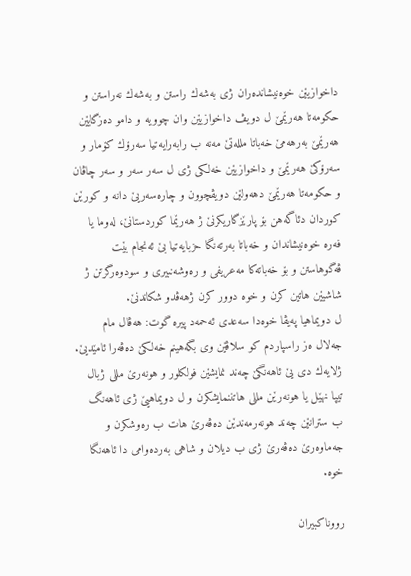داخوازیێن خوه‌نیشانده‌ران ژی به‌شه‌ك راستن و به‌شه‌ك نه‌راستن و حكومه‌تا هه‌رێمێ ل دویڤ داخوازیێن وان چوویه‌ و دامو ده‌زگایێن هه‌رێمێ به‌رهه‌مێ خه‌باتا ملله‌تێ مه‌نه‌ ب رابه‌رایه‌تیا سه‌رۆك كۆمار و سه‌رۆكێ هه‌رێمێ و داخوازیێن خه‌لكی ژی ل سه‌ر سه‌ر و سه‌ر چاڤان و حكومه‌تا هه‌رێمێ دهه‌ولێن دویڤچوون و چاره‌سه‌ریێ دانه‌ و كورێن كوردان دئاگه‌هن بۆ پارێزگاریكرنێ ژ هه‌رێما كوردستانێ، له‌وما یا فه‌ره‌ خوه‌نیشاندان و خه‌باتا به‌رته‌نگا حزبایه‌تیا بێ ئه‌نجام بێت ڤه‌گوهاستن و بۆ خه‌باته‌كا مه‌عریفی و ره‌وشه‌نبیری و سودوه‌رگرتن ژ شاشیێن هاتین كرن و خوه‌ دوور كرن ژهه‌ڤدو شكاندنێ.
ل دویماهیا په‌یڤا خوه‌دا سه‌عدی ئه‌حمه‌د پیره‌ گوت: هه‌ڤال مام جه‌لال ه‌ز راسپاردم كو سلاڤێن وی بگه‌هینم خه‌لكێ ده‌ڤه‌را ئامێدیێ.
ژلایه‌ك دی یێ ئاهه‌نگێ چه‌ند نمایشێن فولكلور و هونه‌رێ مللی ژبال تیپا نهێل یا هونه‌رێن مللی هاتننمایشكرن و ل دویماهیێ ژی ئاهه‌نگ ب سترانێن چه‌ند هونه‌رمه‌ندێن ده‌ڤه‌رێ هات ب ره‌وشكرن و جه‌ماوه‌رێ ده‌ڤه‌رێ ژی ب دیلان و شاهی به‌رده‌وامی دا ئاهه‌نگا خوه‌.

رووناكبيران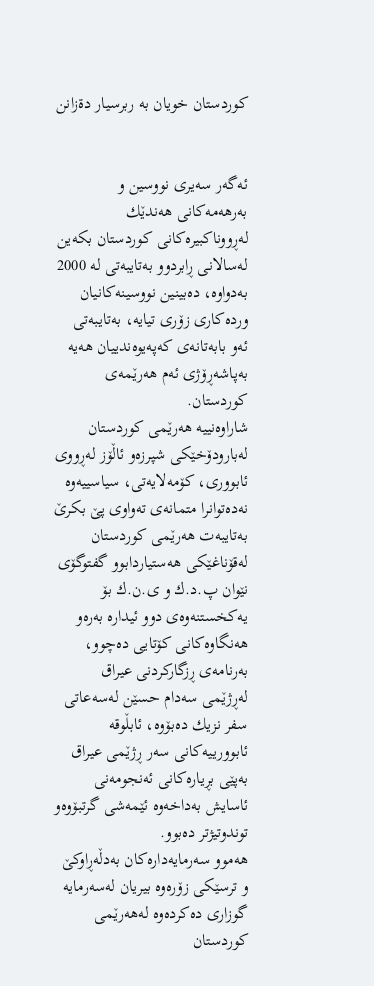كوردستان خويان به ربرسيار دةزانن


ئه‌گه‌ر سه‌یری نووسین و به‌رهه‌مه‌كانی هه‌ندێك له‌ڕووناكبیره‌كانی كوردستان بكه‌ین له‌سالانی ڕابردوو به‌تایبه‌تی له‌ 2000 به‌دواوه‌، ده‌بینین نووسینه‌كانیان ورده‌كاری زۆری تیایه‌، به‌تایبه‌تی ئه‌و بابه‌تانه‌ی كه‌په‌یوه‌ندییان هه‌یه‌ به‌پاشه‌ڕۆژی ئه‌م هه‌رێمه‌ی كوردستان.
شاراوه‌نییه‌ هه‌رێمی كوردستان له‌بارودۆخێكی شپرزه‌و ئاڵۆز له‌ڕووی ئابووری، كۆمه‌لایه‌تی، سیاسییه‌وه‌ نه‌ده‌توانرا متمانه‌ی ته‌واوی پێ بكرێ به‌تایبه‌ت هه‌رێمی كوردستان له‌قۆناغێكی هه‌ستیاردابوو گفتوگۆی نێوان پ.د.ك و ی.ن.ك بۆ یه‌كخستنه‌وه‌ی دوو ئیداره‌ به‌ره‌و هه‌نگاوه‌كانی كۆتایی ده‌چوو، به‌رنامه‌ی ڕزگاركردنی عیراق له‌ڕژێمی سه‌دام حسێن له‌سه‌عاتی سفر نزیك ده‌بۆوه‌، ئابڵوقه‌ ئابوورییه‌كانی سه‌ر ڕژێمی عیراق به‌پێی بڕیاره‌كانی ئه‌نجومه‌نی ئاسایش به‌داخه‌وه‌ ئێمه‌شی گرتبۆوه‌و توندوتیژتر ده‌بوو.
هه‌موو سه‌رمایه‌داره‌كان به‌دڵه‌ڕاوكێ و ترسێكی زۆره‌وه‌ بیریان له‌سه‌رمایه‌ گوزاری ده‌كرده‌وه‌ له‌هه‌رێمی كوردستان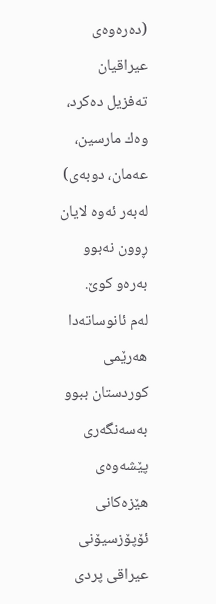(ده‌ره‌وه‌ی عیراقیان ته‌فزیل ده‌كرد، وه‌ك مارسین، عه‌مان، دوبه‌ی) له‌به‌ر ئه‌وه‌ لایان ڕوون نه‌بوو به‌ره‌و كوێ.
له‌م ئانوساته‌دا هه‌رێمی كوردستان ببوو به‌سه‌نگه‌ری پێشه‌وه‌ی هێزه‌كانی ئۆپۆزسیۆنی عیراقی پردی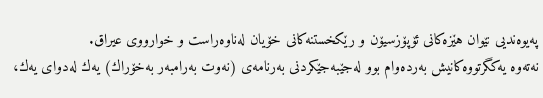په‌یوه‌ندیی نێوان هێزه‌كانی ئۆپۆزسیۆن و رێكخستنه‌كانی خۆیان له‌ناوه‌راست و خوارووی عیراق.
نه‌ته‌وه‌ یه‌كگرتووه‌كانیش به‌رده‌وام بوو له‌جێبه‌جێكردنی به‌رنامه‌ی (نه‌وت به‌رامبه‌ر به‌خۆراك) یه‌ك له‌دوای یه‌ك،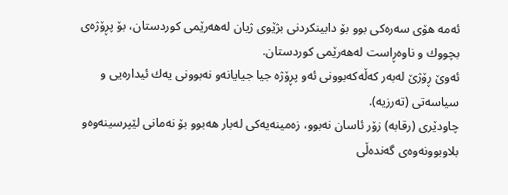ئه‌مه‌ هۆی سه‌ره‌كی بوو بۆ دابینكردنی بژێوی ژیان له‌هه‌رێمی كوردستان، بۆ پڕۆژه‌ی بچووك و ناوه‌ڕاست له‌هه‌رێمی كوردستان.
ئه‌وێ ڕۆژێ له‌به‌ر كه‌ڵه‌كه‌بوونی ئه‌و پڕۆژه‌ جیا جیایانه‌و نه‌بوونی یه‌ك ئیداره‌یی و سیاسه‌تی (ته‌رزیه‌).
چاودێری (رقابه‌) زۆر ئاسان نه‌بوو، زه‌مینه‌یه‌كی له‌بار هه‌بوو بۆ نه‌مانی لێپرسینه‌وه‌و بلاوبوونه‌وه‌ی گه‌نده‌ڵی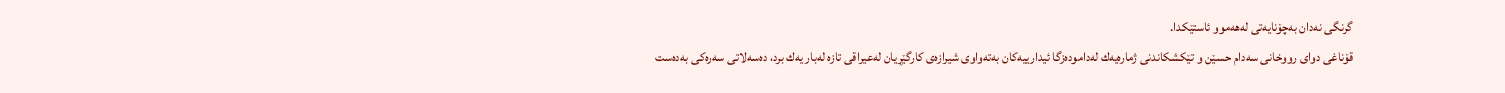گرنگی نه‌دان به‌چۆنایه‌تی له‌هه‌موو ئاستێكدا.
قۆناغی دوای رووخانی سه‌دام حسێن و تێكشكاندنی ژماره‌یه‌ك له‌داموده‌زگا ئیدارییه‌كان به‌ته‌واوی شیرازه‌ی كارگێڕیان له‌عیراقی تازه‌ له‌بار یه‌ك برد، ده‌سه‌لاتی سه‌ره‌كی به‌ده‌ست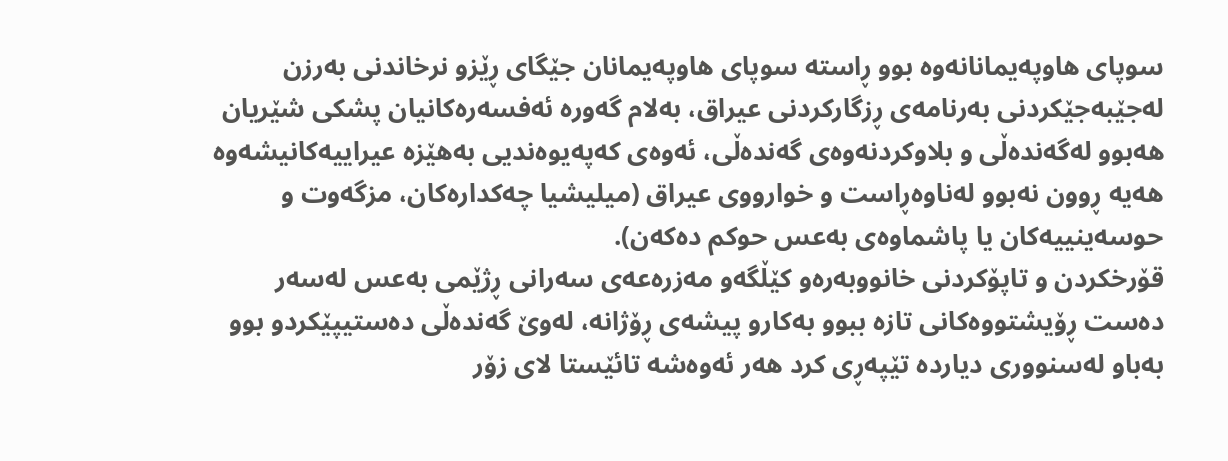سوپای هاوپه‌یمانانه‌وه‌ بوو ڕاسته‌ سوپای هاوپه‌یمانان جێگای ڕێزو نرخاندنی به‌رزن له‌جێبه‌جێكردنی به‌رنامه‌ی ڕزگاركردنی عیراق، به‌لام گه‌وره‌ ئه‌فسه‌ره‌كانیان پشكی شێریان هه‌بوو له‌گه‌نده‌ڵی و بلاوكردنه‌وه‌ی گه‌نده‌ڵی، ئه‌وه‌ی كه‌په‌یوه‌ندیی به‌هێزه‌ عیراییه‌كانیشه‌وه‌ هه‌یه‌ ڕوون نه‌بوو له‌ناوه‌ڕاست و خوارووی عیراق (میلیشیا چه‌كداره‌كان، مزگه‌وت و حوسه‌ینییه‌كان یا پاشماوه‌ی به‌عس حوكم ده‌كه‌ن).
قۆرخكردن و تاپۆكردنی خانووبه‌ره‌و كێڵگه‌و مه‌زره‌عه‌ی سه‌رانی ڕژێمی به‌عس له‌سه‌ر ده‌ست ڕۆیشتووه‌كانی تازه‌ ببوو به‌كارو پیشه‌ی ڕۆژانه‌، له‌وێ گه‌نده‌ڵی ده‌ستیپێكردو بوو به‌باو له‌سنووری دیارده‌ تێپه‌ڕی كرد هه‌ر ئه‌وه‌شه‌ تائێستا لای زۆر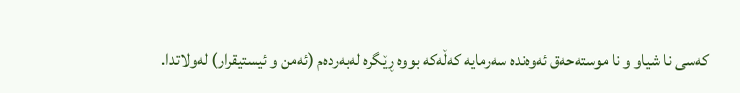كه‌سی نا شیاو و نا موسته‌حه‌ق ئه‌وه‌نده‌ سه‌رمایه‌ كه‌ڵه‌كه‌ بووه‌ ڕێگره‌ له‌به‌رده‌م (ئه‌من و ئیستیقرار) له‌ولاتدا.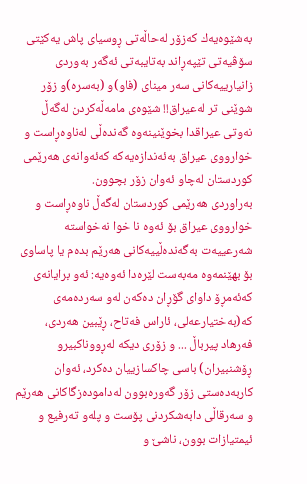به‌شێوه‌یه‌ك كه‌زۆر له‌حاڵه‌تی ڕوسیای پاش یه‌كێتی سۆڤیه‌تی تێپه‌ڕاند به‌تایبه‌تی ئه‌گه‌ر به‌وردی زانیارییه‌كانی سه‌ر مینای (فاو)و (به‌سره‌)و زۆر شوێنی تر له‌عیراق!! شێوه‌ی مامه‌ڵه‌كردن له‌گه‌ڵ نه‌وتی عیراقدا بخوێنینه‌وه‌ گه‌نده‌ڵی له‌ناوه‌ڕاست و خوارووی عیراق به‌ئه‌ندازه‌یه‌كه‌ كه‌ئه‌وانه‌ی هه‌رێمی كوردستان له‌چاو ئه‌وان زۆر بچوون.
به‌راوردی هه‌رێمی كوردستان له‌گه‌ڵ ناوه‌ڕاست و خوارووی عیراق بۆ ئه‌وه‌ نا خوا نه‌خواسته‌ شه‌رعییه‌ت به‌گه‌نده‌ڵییه‌كانی هه‌رێم بده‌م یا پاساوی بۆ بهێنمه‌وه‌ مه‌به‌ست لێره‌دا ئه‌وه‌یه‌: ئه‌و برایانه‌ی كه‌ئه‌مڕۆ داوای گۆڕان ده‌كه‌ن له‌و سه‌رده‌مه‌ی كه‌(به‌ختیارعه‌لی، ئاراس فه‌تاح، ڕێبین هه‌ردی، فه‌رهاد پیرباڵ ... و زۆری دیكه‌ له‌ڕووناكبیرو ڕۆشنبیران) باسی چاكسازییان ده‌كرد، ئه‌وان كاربه‌ده‌ستی زۆر گه‌وره‌بوون له‌داموده‌زگاكانی هه‌رێم و سه‌رقاڵی دابه‌شكردنی پۆست و پله‌و ته‌رفیع و ئیمتیازات بوون، ناشێ و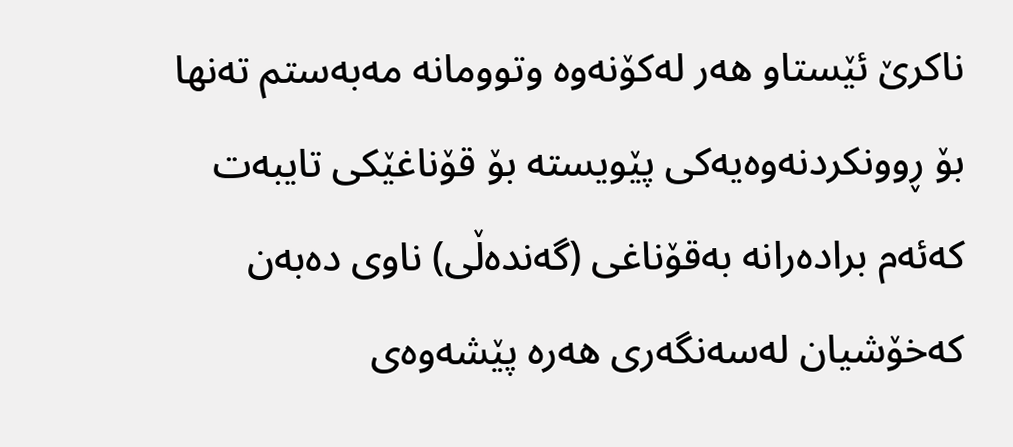ناكرێ ئێستاو هه‌ر له‌كۆنه‌وه‌ وتوومانه‌ مه‌به‌ستم ته‌نها بۆ ڕوونكردنه‌وه‌یه‌كی پێویسته‌ بۆ قۆناغێكی تایبه‌ت كه‌ئه‌م براده‌رانه‌ به‌قۆناغی (گه‌نده‌ڵی) ناوی ده‌به‌ن كه‌خۆشیان له‌سه‌نگه‌ری هه‌ره‌ پێشه‌وه‌ی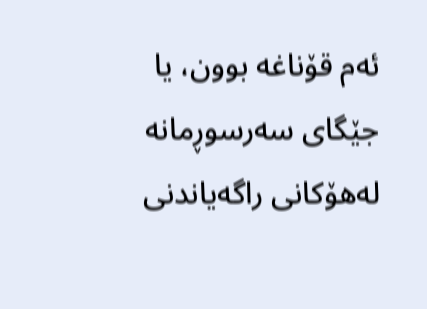ئه‌م قۆناغه‌ بوون، یا جێگای سه‌رسوڕمانه‌ له‌هۆكانی راگه‌یاندنی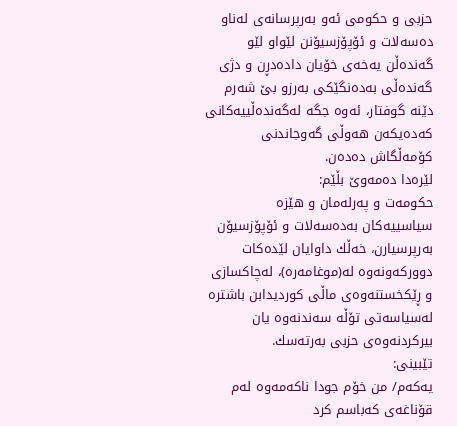حزبی و حكومی ئه‌و به‌رپرسانه‌ی له‌ناو ده‌سه‌لات و ئۆپۆزسیۆنن لێواو لێو گه‌نده‌ڵن یه‌خه‌ی خۆیان داده‌دڕن و دژی گه‌نده‌ڵی به‌ده‌نگێكی به‌رزو بێ شه‌رم دێنه‌ گوفتار، ئه‌وه‌ جگه‌ له‌گه‌نده‌ڵییه‌كانی كه‌ده‌یكه‌ن هه‌وڵی گه‌وجاندنی كۆمه‌ڵگاش ده‌ده‌ن.
لێره‌دا ده‌مه‌وێ بڵێم:
حكومه‌ت و په‌رله‌مان و هێزه‌ سیاسییه‌كان به‌ده‌سه‌لات و ئۆپۆزسیۆن به‌رپرسیارن، خه‌ڵك داوایان لێده‌كات دووركه‌ونه‌وه‌ له‌(موغامه‌ره‌)، له‌چاكسازی و ڕێكخستنه‌وه‌ی ماڵی كوردیدابن باشتره‌ له‌سیاسه‌تی تۆڵه‌ سه‌ندنه‌وه‌ یان بیركردنه‌وه‌ی حزبی به‌رته‌سك.
تێبینی:
یه‌كه‌م/ من خۆم جودا ناكه‌مه‌وه‌ له‌م قۆناغه‌ی كه‌باسم كرد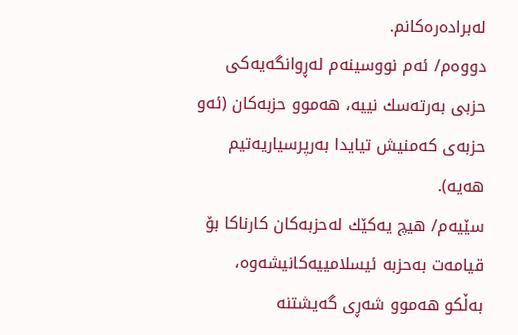له‌براده‌ره‌كانم.
دووه‌م/ ئه‌م نووسینه‌م له‌ڕوانگه‌یه‌كی حزبی به‌رته‌سك نییه‌، هه‌موو حزبه‌كان (ئه‌و حزبه‌ی كه‌منیش تیایدا به‌رپرسیاریه‌تیم هه‌یه‌).
سێیه‌م/ هیچ یه‌كێك له‌حزبه‌كان كارناكا بۆ قیامه‌ت به‌حزبه‌ ئیسلامییه‌كانیشه‌وه‌، به‌ڵكو هه‌موو شه‌ڕی گه‌یشتنه‌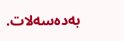به‌ده‌سه‌لات.